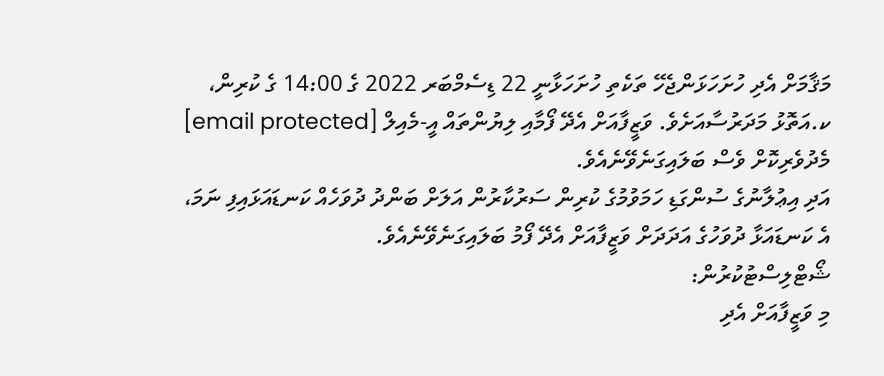މަޤާމަށް އެދި ހުށަހަޅަންޖެހޭ ތަކެތި ހުށަހަޅާނީ 22 ޑިސެމްބަރ 2022 ގެ 14:00 ގެ ކުރިން، ކ.އަތޮޅު މަދަރުސާއަށެވެ. ވަޒީފާއަށް އެދޭ ފޯމާއި ލިޔުންތައް އީ-މެއިލް [email protected] މެދުވެރިކޮށް ވެސް ބަލައިގަނެވޭނެއެވެ.
އަދި އިޢުލާނުގެ ސުންގަޑި ހަމަވުމުގެ ކުރިން ސަރުކާރުން އަލަށް ބަންދު ދުވަހެއް ކަނޑައަޅައިފި ނަމަ، އެ ކަނޑައަޅާ ދުވަހުގެ އަދަދަށް ވަޒީފާއަށް އެދޭ ފޯމު ބަލައިގަނެވޭނެއެވެ.
ޝޯޓްލިސްޓުކުރުން:
މި ވަޒީފާއަށް އެދި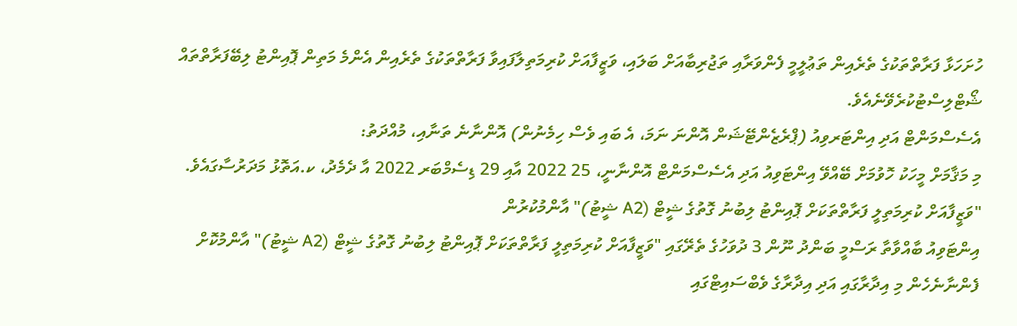ހުށަހަޅާ ފަރާތްތަކުގެ ތެރެއިން ތަޢުލީމީ ފެންވަރާއި ތަޖުރިބާއަށް ބަލައި، ވަޒީފާއަށް ކުރިމަތިލާފައިވާ ފަރާތްތަކުގެ ތެރެއިން އެންމެ މަތިން ޕޮއިންޓު ލިބޭފަރާތްތައް ޝޯޓްލިސްޓުކުރެވޭނެއެވެ.
އެސެސްމަންޓް އަދި އިންޓަރވިއު (ޕްރެޒެންޓޭޝަން އޮންނަ ނަމަ، އެ ބައި ވެސް ހިމެނުން) އޮންނާނެ ތަނާއި، މުއްދަތު:
މި މަޤާމަށް މީހަކު ހޮވުމަށް ބޭއްވޭ އިންޓަވިއު އަދި އެސެސްމަންޓް އޮންނާނީ، 25 2022 އާއި 29 ޑިސެމްބަރ 2022 އާ ދެމެދު، ކ.އަތޮޅު މަދަރުސާގައެވެ.
"ވަޒީފާއަށް ކުރިމަތިލީ ފަރާތްތަކަށް ޕޮއިންޓު ލިބުނު ގޮތުގެ ޝީޓް (A2 ޝީޓު)" އާންމުކުރުން
އިންޓަވިއު ބާއްވާތާ ރަސްމީ ބަންދު ނޫން 3 ދުވަހުގެ ތެރޭގައި "ވަޒީފާއަށް ކުރިމަތިލީ ފަރާތްތަކަށް ޕޮއިންޓު ލިބުނު ގޮތުގެ ޝީޓް (A2 ޝީޓު)" އާންމުކޮށް ފެންނާނެހެން މި އިދާރާގައި އަދި އިދާރާގެ ވެބްސައިޓްގައި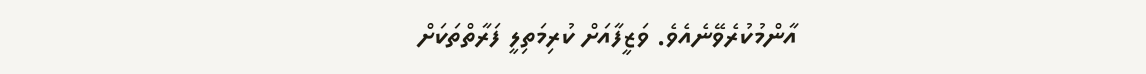އާންމުކުރެވޭނެއެވެ. ވަޒީފާއަށް ކުރިމަތިލީ ފަރާތްތަކަށް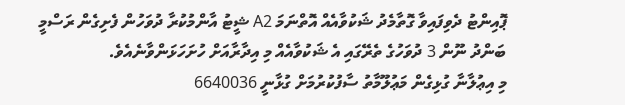ޕޮއިންޓު ދެވިފައިވާ ގޮތާމެދު ޝަކުވާއެއް އޮތްނަމަ A2 ޝީޓު އާންމުކުރާ ދުވަހުން ފެށިގެން ރަސްމީ ބަންދު ނޫން 3 ދުވަހުގެ ތެރޭގައި އެ ޝަކުވާއެއް މި އިދާރާއަށް ހުށަހަޅަންވާނެއެވެ.
މި އިޢުލާނާ ގުޅިގެން މަޢުލޫމާތު ސާފުކުރުމަށް ގުޅާނީ 6640036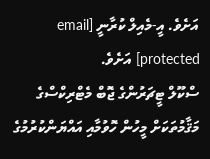އަށެވެ. އީ-މެއިލް ކުރާނީ [email protected] އަށެވެ.
ސްކޫލް ޓީޗަރުންގެ ޖޮބް މެޓްރިކްސްގެ މަޤާމުތަކަށް މީހުން ހޮވުމާއި އައްޔަންކުރުމުގެ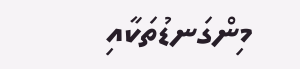މިންގަނޑުތަކާއި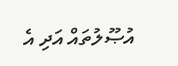އުޞޫލުތައް އަދި އެ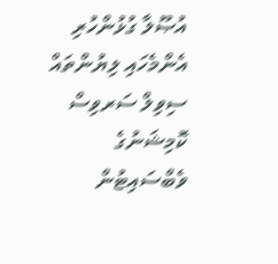އުޞޫލާ ގުޅުންހުރި އެންމެހައި ލިޔުންތައް ސިވިލް ސަރވިސް ކޮމިޝަނުގެ ވެބްސައިޓުން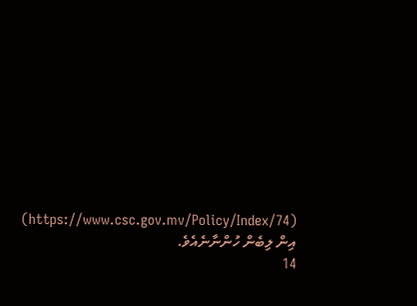(https://www.csc.gov.mv/Policy/Index/74) އިން ލިބެން ހުންނާނެއެވެ.
14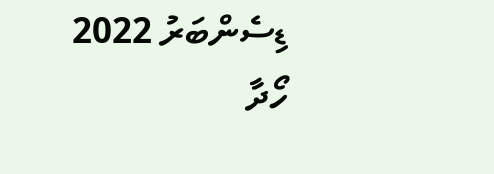ޑިސެންބަރު 2022
ހޯދާ